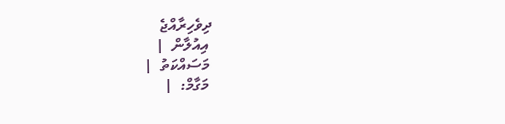ދިވެހިރާއްޖެ
 އިއުލާން  |
 މަސައްކަތު  |
 މަގާމް:  |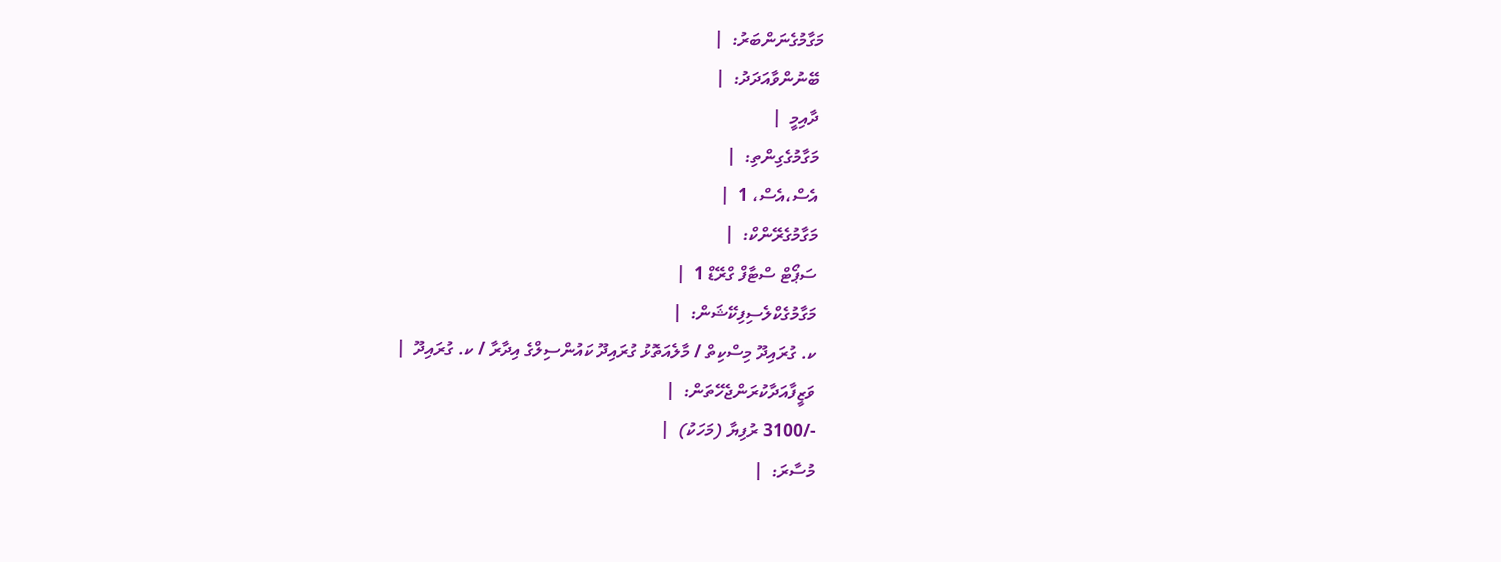މަގާމުގެނަންބަރު:  |
 ބޭނުންވާއަދަދު:  |
 ދާއިމީ  |
 މަގާމުގެގިންތި:  |
 އެސް،އެސް، 1  |
 މަގާމުގެރޭންކް:  |
 ސަޕޯޓް ސްޓާފް ގްރޭޑް 1  |
 މަގާމުގެކްލެސިފިކޭޝަން:  |
 ކ. ގުރައިދޫ މިސްކިތް / މާލެއަތޮޅު ގުރައިދޫ ކައުންސިލްގެ އިދާރާ / ކ. ގުރައިދޫ  |
 ވަޒީފާއަދާކުރަންޖެހޭތަން:  |
 -/3100 ރުފިޔާ (މަހަކު)  |
 މުސާރަ:  |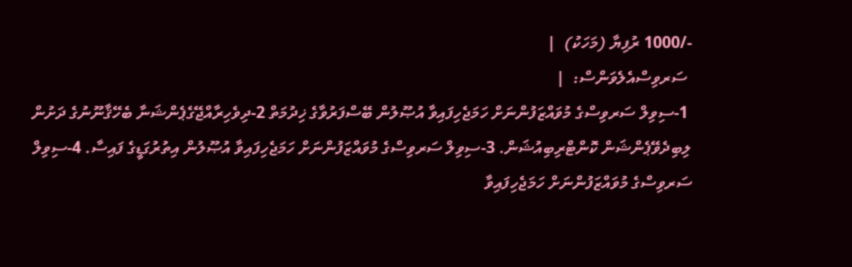-/1000 ރުފިޔާ (މަހަކު)  |
 ސަރވިސްއެލެވަންސް:  |
 1-ސިވިލް ސަރވިސްގެ މުވައްޒަފުންނަށް ހަމަޖެހިފައިވާ އުޞޫލުން ބޭސްފަރުވާގެ ޚިދުމަތް 2-ދިވެހިރާއްޖޭގެޕެންޝަނާ ބެހޭޤާނޫނުގެ ދަށުން ލިބިދެވޭޕެންޝަން ކޮންޓްރިބިއުޝަން. 3-ސިވިލް ސަރވިސްގެ މުވައްޒަފުންނަށް ހަމަޖެހިފައިވާ އުޞޫލުން އިތުރުގަޑީގެ ފައިސާ. 4-ސިވިލް ސަރވިސްގެ މުވައްޒަފުންނަށް ހަމަޖެހިފައިވާ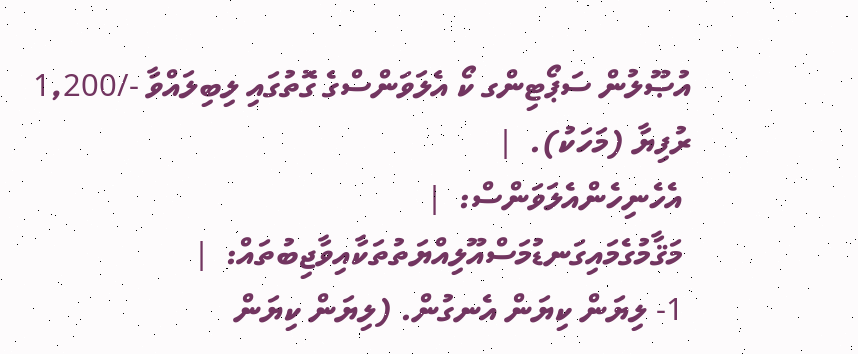އުޞޫލުން ސަޕޯޓިންގ ކޯ އެލަވަންސްގެ ގޮތުގައި ލިބިލައްވާ -/1,200 ރުފިޔާ (މަހަކު).  |
 އެހެނިހެންއެލަވަންސް:  |
 މަޤާމުގެމައިގަނޑުމަސްއޫލިއްޔަތުތަކާއިވާޖިބުތައް:  |
 1- ލިޔަން ކިޔަން އެނގުން. (ލިޔަން ކިޔަން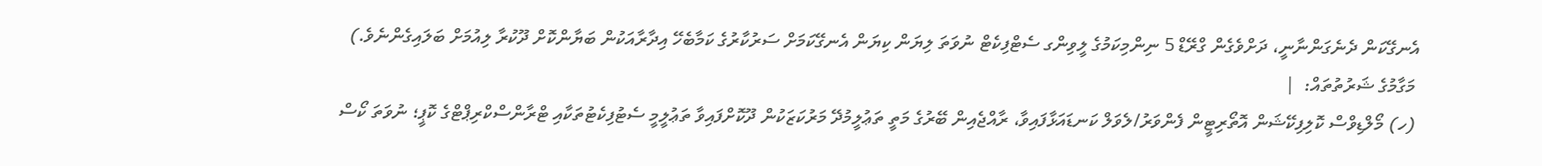އެނގޭކަން ދެނެގަންނާނީ، ދަށްވެގެން ގްރޭޑް 5 ނިންމިކަމުގެ ލީވިންގ ސެޓްފިކެޓް ނުވަތަ ލިޔަން ކިޔަން އެނގޭކަމަށް ސަރުކާރުގެ ކަމާބެހޭ އިދާރާއަކުން ބަޔާންކޮށް ދޫކުރާ ލިއުމަށް ބަލައިގެންނެވެ.)
 މަގާމުގެ ޝަރުތުތައް:  |
 (ހ) މޯލްޑިވްސް ކޮލިފިކޭޝަން އޮތޯރިޓީން ފެންވަރު/ލެވަލް ކަނޑައަޅާފައިވާ، ރާއްޖެއިން ބޭރުގެ މަތީ ތަޢުލީމުދޭ މަރުކަޒަކުން ދޫކޮށްފައިވާ ތަޢުލީމީ ސެޓުފިކެޓުތަކާއި ޓްރާންސްކްރިޕްޓްގެ ކޮޕީ؛ ނުވަތަ ކޯސް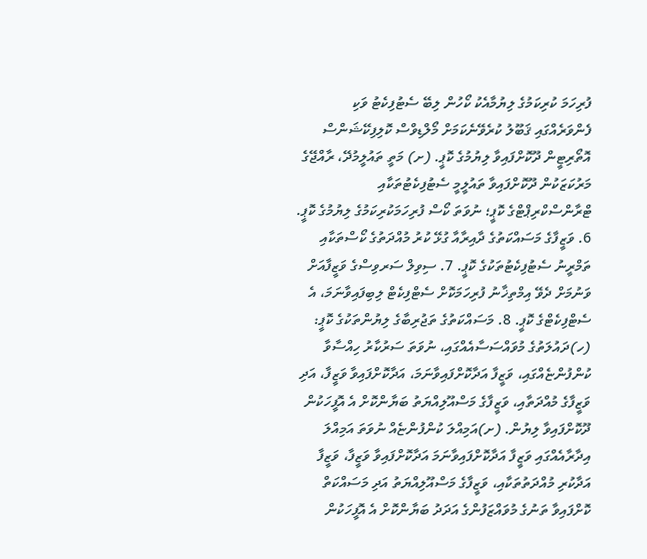ފުރިހަމަ ކުރިކަމުގެ ލިޔުމާއެކު ކޯހުން ލިބޭ ސެޓުފިކެޓު ވަކި ފެންވަރެއްގައި ޤަބޫލު ކުރެވޭނެކަމަށް މޯލްޑިވްސް ކޮލިފިކޭޝަންސް އޮތޯރިޓީން ދޫކޮށްފައިވާ ލިޔުމުގެ ކޮޕީ. (ށ) މަތީ ތައުލީމުދޭ، ރާއްޖޭގެ މަރުކަޒަކުން ދޫކޮށްފައިވާ ތައުލީމީ ސެޓުފިކެޓުތަކާއި ޓްރާންސްކްރިޕްޓްގެ ކޮޕީ؛ ނުވަތަ ކޯސް ފުރިހަމަކުރިކަމުގެ ލިޔުމުގެ ކޮޕީ. 6. ވަޒީފާގެ މަސައްކަތުގެ ދާއިރާއާ ގުޅޭ ކުރު މުއްދަތުގެ ކޯސްތަކާއި ތަމްރީނު ސެޓުފިކެޓުތަކުގެ ކޮޕީ. 7. ސިވިލް ސަރވިސްގެ ވަޒީފާއަށް ވަނުމަށް ދެވޭ އިމްތިޚާނު ފުރިހަމަކޮށް ސެޓްފިކެޓް ލިބިފައިވާނަމަ، އެ ސެޓްފިކެޓްގެ ކޮޕީ. 8. މަސައްކަތުގެ ތަޖުރިބާގެ ލިޔުންތަކުގެ ކޮޕީ: (ހ)ދައުލަތުގެ މުވައްސަސާއެއްގައި، ނުވަތަ ސަރުކާރު ހިއްސާވާ ކުންފުންޏެއްގައި، ވަޒީފާ އަދާކޮށްފައިވާނަމަ، އަދާކޮށްފައިވާ ވަޒީފާ، އަދި ވަޒީފާގެ މުއްދަތާއި، ވަޒީފާގެ މަސްއޫލިއްޔަތު ބަޔާންކޮށް އެ އޮފީހަކުން ދޫކޮށްފައިވާ ލިޔުން. (ށ)އަމިއްލަ ކުންފުންޏެއް ނުވަތަ އަމިއްލަ އިދާރާއެއްގައި ވަޒީފާ އަދާކޮށްފައިވާނަމަ އަދާކޮށްފައިވާ ވަޒީފާ، ވަޒީފާ އަދާކުރި މުއްދަތުތަކާއި، ވަޒީފާގެ މަސްއޫލިއްޔަތު އަދި މަސައްކަތް ކޮށްފައިވާ ތަނުގެ މުވައްޒަފުންގެ އަދަދު ބަޔާންކޮށް އެ އޮފީހަކުން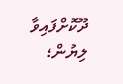ދޫކޮށްފައިވާ ލިޔުން؛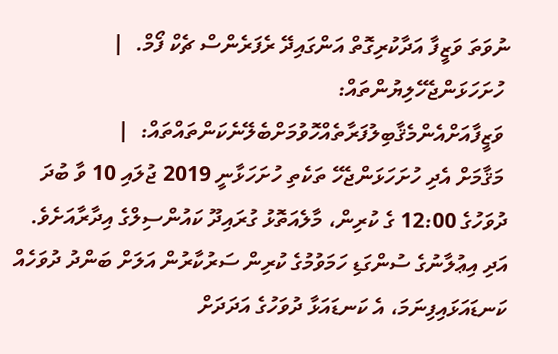ނުވަތަ ވަޒީފާ އަދާކުރިގޮތް އަންގައިދޭ ރެފަރެންސް ޗެކް ފޯމް.  |
 ހުށަހަޅަންޖެހޭލިޔުންތައް:
 ވަޒީފާއަށްއެންމެޤާބިލުފަރާތެއްހޮވުމަށްބެލޭނެކަންތައްތައް:  |
 މަޤާމަށް އެދި ހުށަހަޅަންޖެހޭ ތަކެތި ހުށަހަޅާނީ 2019 ޖުލައި 10 ވާ ބުދަ ދުވަހުގެ 12:00 ގެ ކުރިން، މާލެއަތޮޅު ގުރައިދޫ ކައުންސިލްގެ އިދާރާއަށެވެ. އަދި އިޢުލާނުގެ ސުންގަޑި ހަމަވުމުގެ ކުރިން ސަރުކާރުން އަލަށް ބަންދު ދުވަހެއް ކަނޑައަޅައިފިނަމަ، އެ ކަނޑައަޅާ ދުވަހުގެ އަދަދަށް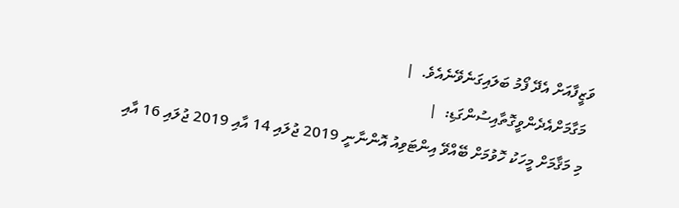ވަޒީފާއަށް އެދޭ ފޯމު ބަލައިގަނެވޭނެއެވެ.  |
 މަގާމަށްއެދެންވީގޮތާއިސުންގަޑި:  |
 މި މަޤާމަށް މީހަކު ހޮވުމަށް ބޭއްވޭ އިންޓަވިއު އޮންނާނީ 2019 ޖުލައި 14 އާއި 2019 ޖުލައި 16 އާއި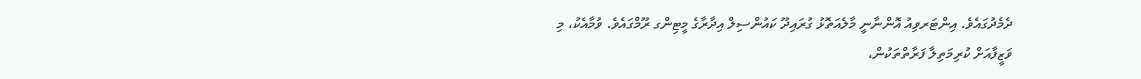ދެމެދުގައެވެ. އިންޓަރވިއު އޮންނާނީ މާލެއަތޮޅު ގުރައިދޫ ކައުންސިލް އިދާރާގެ މީޓިންގ ރޫމްގައެވެ. ވުމާއެކު، މި ވަޒީފާއަށް ކުރިމަތިލާ ފަރާތްތަކުން،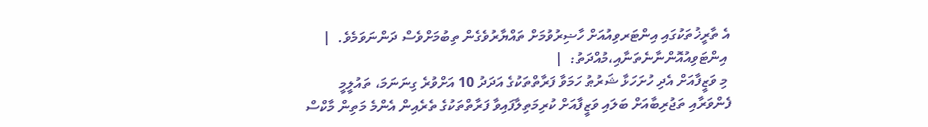އެ ތާރީޚުތަކުގައި އިންޓަރވިއުއަށް ހާޟިރުވުމަށް ތައްޔާރުވެގެން ތިބުމަށްވެސް ދަންނަވަމެވެ.  |
 އިންޓަވިއުއޮންނާނެތަނާއި،މުއްދަތު:  |
 މި ވަޒީފާއަށް އެދި ހުށަހަޅާ ޝަރުޠު ހަމަވާ ފަރާތްތަކުގެ އަދަދު 10 އަށްވުރެ ގިނަނަމަ، ތައުލީމީ ފެންވަރާއި ތަޖުރިބާއަށް ބަލައި ވަޒީފާއަށް ކުރިމަތިލާފައިވާ ފަރާތްތަކުގެ ތެރެއިން އެންމެ މަތިން މާކްސް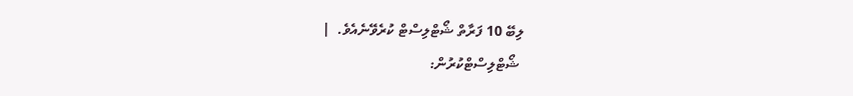ލިބޭ 10 ފަރާތް ޝޯޓްލިސްޓް ކުރެވޭނެއެވެ.  |
 ޝޯޓްލިސްޓްކުރުން: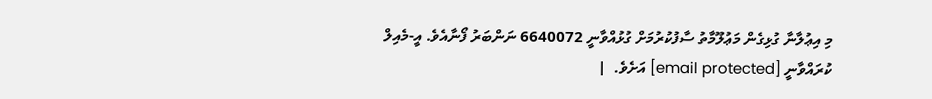މި އިޢުލާނާ ގުޅިގެން މަޢުލޫމާތު ސާފުކުރުމަށް ގުޅުއްވާނީ 6640072 ނަންބަރު ފޯނާއެވެ. އީ-މެއިލް ކުރައްވާނީ [email protected] އަށެވެ.  |